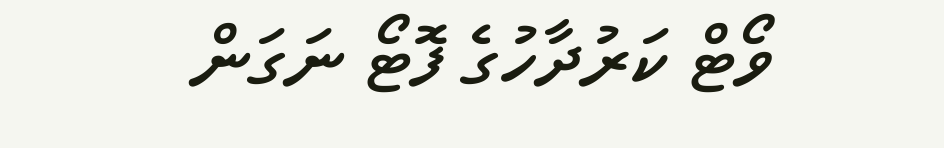ވޯޓް ކަރުދާހުގެ ފޮޓޯ ނަގަން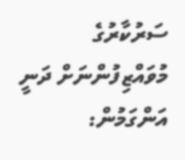ސަރުކާރުގެ މުވައްޒިފުންނަށް ދަނީ އަންގަމުން: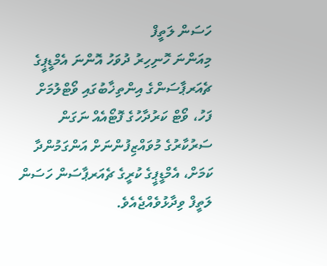ހަސަން ލަތީފް
މިއަންނަ ހޮނިހިރު ދުވަހު އޮންނަ އެމްޑީޕީގެ ޗެއަރޕާސަންގެ އިންތިޚާބުގައި ވޯޓްލުމަށް ފަހު، ވޯޓް ކަރުދާހުގެ ފޮޓޯއެއް ނަގަން ސަރުކާރުގެ މުވައްޒިފުންނަށް އަންގަމުންދާ ކަމަށް، އެމްޑީޕީގެ ކުރީގެ ޗެއަރޕާސަން ހަސަން ލަތީފް ވިދާޅުވެއްޖެއެވެ.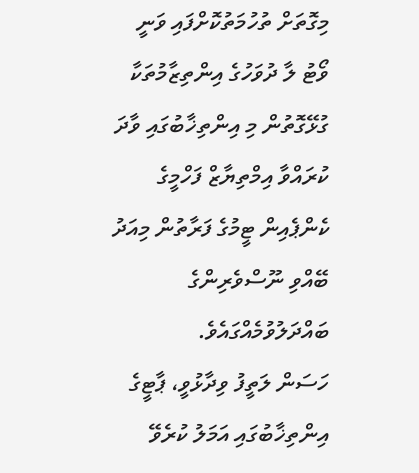މިގޮތަށް ތުހުމަތުކޮށްފައި ވަނީ ވޯޓު ލާ ދުވަހުގެ އިންތިޒާމުތަކާ ގުޅޭގޮތުން މި އިންތިޚާބުގައި ވާދަ ކުރައްވާ އިމްތިޔާޒް ފަހްމީގެ ކެންޕެއިން ޓީމުގެ ފަރާތުން މިއަދު ބޭއްވި ނޫސްވެރިންގެ ބައްދަލުވުމެއްގައެވެ.
ހަސަން ލަތީފު ވިދާޅުވީ، ޕާޓީގެ އިންތިޚާބުގައި އަމަލު ކުރެވޭ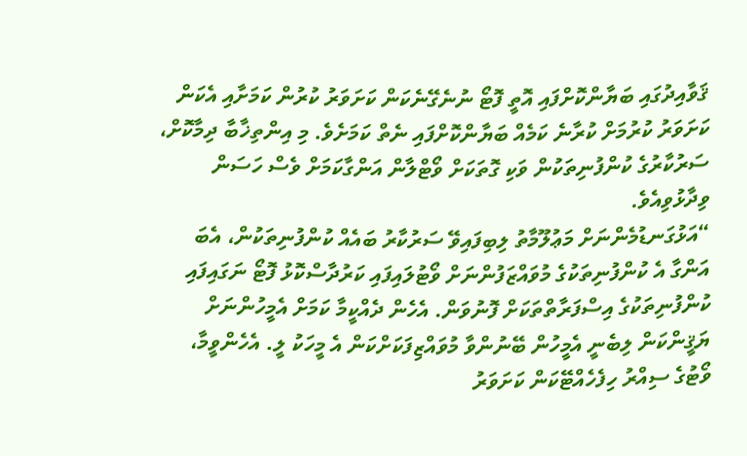ޤަވާއިދުގައި ބަޔާންކޮށްފައި އޮތީ ފޮޓޯ ނުނެގޭނެކަން ކަށަވަރު ކުރުން ކަމަށާއި އެކަން ކަށަވަރު ކުރުމަށް ކުރާނެ ކަމެއް ބަޔާންކޮށްފައި ނެތް ކަމަށެވެ. މި އިންތިޚާބާ ދިމާކޮށް، ސަރުކާރުގެ ކުންފުނިތަކުން ވަކި ގޮތަކަށް ވޯޓްލާން އަންގާކަމަށް ވެސް ހަސަން ވިދާޅުވިއެވެ.
“އަޅުގަނޑުމެންނަށް މަޢުލޫމާތު ލިބިފައިވޭ ސަރުކާރު ބައެއް ކުންފުނިތަކުން، އެބަ އަންގާ އެ ކުންފުނިތަކުގެ މުވައްޒަފުންނަށް ވޯޓުލައިފައި ކަރުދާސްކޮޅު ފޮޓޯ ނަގައިފައި ކުންފުނިތަކުގެ އިސްފަރާތްތަކަށް ފޮނުވަން. އެހެން ދެއްކީމާ ކަމަށް އެމީހުންނަށް ޔަޤީންކަން ލިބެނީ އެމީހުން ބޭނުންވާ މުވައްޒިފަކަށްކަން އެ މީހަކު ލީ. އެހެންވީމާ، ވޯޓުގެ ސިއްރު ހިފެހެއްޓޭކަން ކަށަވަރު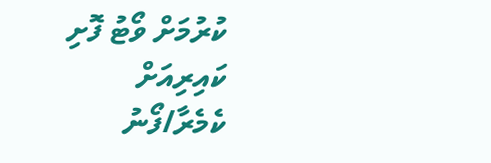ކުރުމަށް ވޯޓު ފޮށި ކައިރިއަށް ކެމެރާ/ފޯނު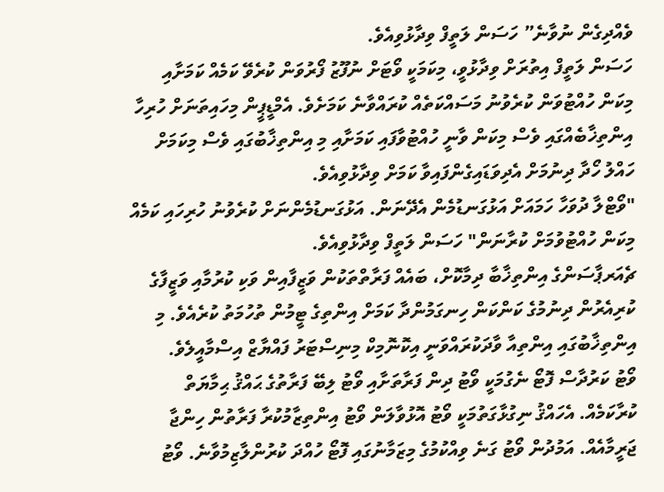ވެއްދިގެން ނުވާނެ” ހަސަން ލަތީފް ވިދާޅުވިއެވެ.
ހަސަން ލަތީފް އިތުރަށް ވިދާޅުވީ، މިކަމަކީ ވޯޓަށް ނުފޫޒު ފޯރުވަން ކުރެވޭ ކަމެއް ކަމަށާއި މިކަން ހުއްޓުވަން ކުރެވުނު މަސައްކަތެއް ކުރައްވާނެ ކަމަށެވެ. އެމްޑީޕީން މިހައިތަނަށް ހުރިހާ އިންތިޚާބެއްގައި ވެސް މިކަން ވާނީ ހުއްޓުވާފައި ކަމަށާއި މި އިންތިޚާބުގައި ވެސް މިކަމަށް ހައްލު ހޯދާ ދިނުމަށް އެދިވަޑައިގެންފައިވާ ކަމަށް ވިދާޅުވިއެވެ.
"ވޯޓްލާ ދުވަހާ ހަމައަށް އަޅުގަނޑުމެން އެދޭނަން. އަޅުގަނޑުމެންނަށް ކުރެވުނު ހުރިހައި ކަމެއް މިކަން ހުއްޓުވުމަށް ކުރާނަން" ހަސަން ލަތީފް ވިދާޅުވިއެވެ.
ޗެއަރޕާސަންގެ އިންތިޚާބާ ދިމާކޮށް، ބައެއް ފަރާތްތަކުން ވަޒީފާއިން ވަކި ކުރުމާއި ވަޒީފާގެ ކުރިއެރުން ދިނުމުގެ ކަންކަން ހިނގަމުންދާ ކަމަށް އިންތިގެ ޓީމުން ތުހުމަތު ކުރެއެވެ. މި އިންތިޚާބުގައި އިންތިއާ ވާދަކުރައްވަނީ އިކޮނޮމިކް މިނިސްޓަރު ފައްޔާޒް އިސްމާއީލެވެ.
ވޯޓު ކަރުދާސް ފޮޓޯ ނެގުމަކީ ވޯޓު ދިން ފަރާތަށާއި ވޯޓު ލިބޭ ފަރާތުގެ ޙައްޤު ޙިމާޔަތް ކުރާކަމެއް. އެހައްޤު ނިގުޅާގަތުމަކީ ވޯޓު އޮޅުވާލަން ވޯޓު އިންތިޒާމުކުރާ ފަރާތުން ހިންޖާ ޖަރީމާއެއް. އަމުދުން ވޯޓު ގަނެ ވިއްކުމުގެ މިޒަމާނުގައި ފޮޓޯ ހުއްދަ ކުރުންލާޒިމުވާނެ. ވޯޓު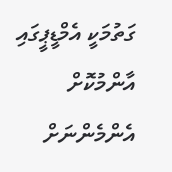ގަތުމަކީ އެމްޑީޕީގައި އާންމުކޮށް އެންމެންނަށް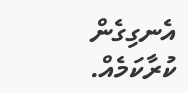އެނގިގެން ކުރާކަމެއް.